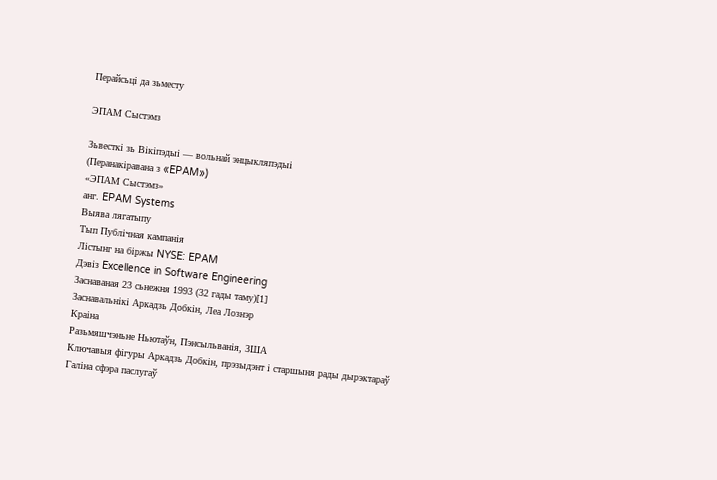Перайсьці да зьместу

ЭПАМ Сыстэмз

Зьвесткі зь Вікіпэдыі — вольнай энцыкляпэдыі
(Перанакіравана з «EPAM»)
«ЭПАМ Сыстэмз»
анг. EPAM Systems
Выява лягатыпу
Тып Публічная кампанія
Лістынг на біржы NYSE: EPAM
Дэвіз Excellence in Software Engineering
Заснаваная 23 сьнежня 1993 (32 гады таму)[1]
Заснавальнікі Аркадзь Добкін, Леа Лознэр
Краіна
Разьмяшчэньне Ньютаўн, Пэнсыльванія, ЗША
Ключавыя фігуры Аркадзь Добкін, прэзыдэнт і старшыня рады дырэктараў
Галіна сфэра паслугаў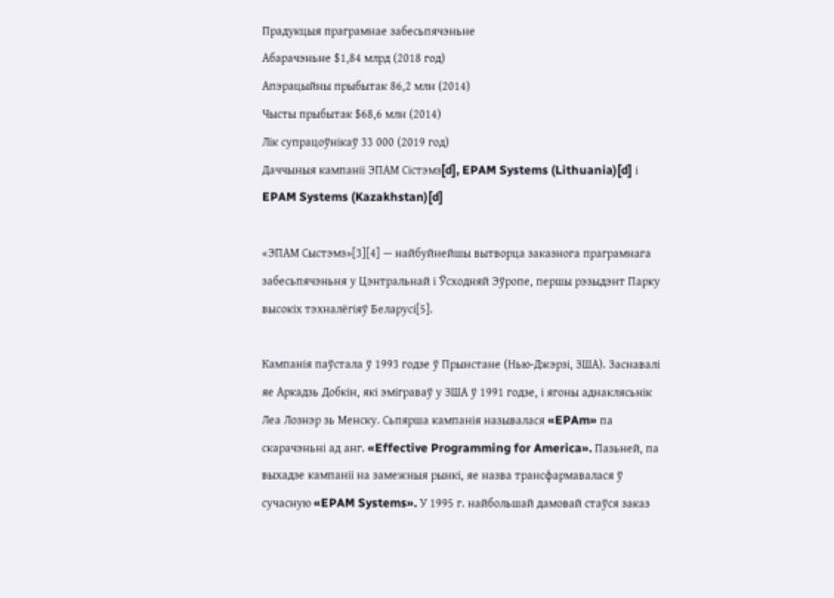Прадукцыя праграмнае забесьпячэньне
Абарачэньне $1,84 млрд (2018 год)
Апэрацыйны прыбытак 86,2 млн (2014)
Чысты прыбытак $68,6 млн (2014)
Лік супрацоўнікаў 33 000 (2019 год)
Даччыныя кампаніі ЭПАМ Сістэмз[d], EPAM Systems (Lithuania)[d] і EPAM Systems (Kazakhstan)[d]

«ЭПАМ Сыстэмз»[3][4] — найбуйнейшы вытворца заказнога праграмнага забесьпячэньня у Цэнтральнай і Ўсходняй Эўропе, першы рэзыдэнт Парку высокіх тэхналёгіяў Беларусі[5].

Кампанія паўстала ў 1993 годзе ў Прынстане (Нью-Джэрзі, ЗША). Заснавалі яе Аркадзь Добкін, які эміграваў у ЗША ў 1991 годзе, і ягоны аднаклясьнік Леа Лознэр зь Менску. Сьпярша кампанія называлася «EPAm» па скарачэньні ад анг. «Effective Programming for America». Пазьней, па выхадзе кампаніі на замежныя рынкі, яе назва трансфармавалася ў сучасную «EPAM Systems». У 1995 г. найбольшай дамовай стаўся заказ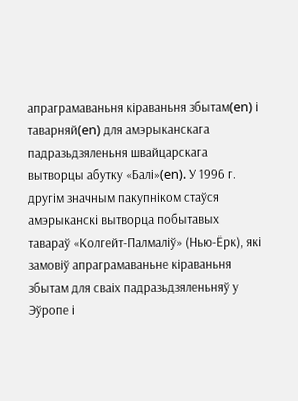апраграмаваньня кіраваньня збытам(en) і таварняй(en) для амэрыканскага падразьдзяленьня швайцарскага вытворцы абутку «Балі»(en). У 1996 г. другім значным пакупніком стаўся амэрыканскі вытворца побытавых тавараў «Колгейт-Палмаліў» (Нью-Ёрк), які замовіў апраграмаваньне кіраваньня збытам для сваіх падразьдзяленьняў у Эўропе і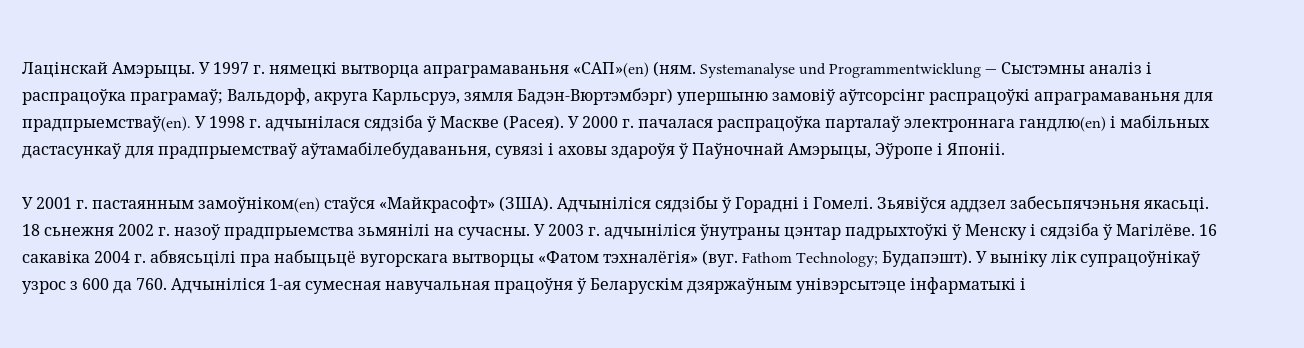Лацінскай Амэрыцы. У 1997 г. нямецкі вытворца апраграмаваньня «САП»(en) (ням. Systemanalyse und Programmentwicklung — Сыстэмны аналіз і распрацоўка праграмаў; Вальдорф, акруга Карльсруэ, зямля Бадэн-Вюртэмбэрг) упершыню замовіў аўтсорсінг распрацоўкі апраграмаваньня для прадпрыемстваў(en). У 1998 г. адчынілася сядзіба ў Маскве (Расея). У 2000 г. пачалася распрацоўка парталаў электроннага гандлю(en) і мабільных дастасункаў для прадпрыемстваў аўтамабілебудаваньня, сувязі і аховы здароўя ў Паўночнай Амэрыцы, Эўропе і Японіі.

У 2001 г. пастаянным замоўніком(en) стаўся «Майкрасофт» (ЗША). Адчыніліся сядзібы ў Горадні і Гомелі. Зьявіўся аддзел забесьпячэньня якасьці. 18 сьнежня 2002 г. назоў прадпрыемства зьмянілі на сучасны. У 2003 г. адчыніліся ўнутраны цэнтар падрыхтоўкі ў Менску і сядзіба ў Магілёве. 16 сакавіка 2004 г. абвясьцілі пра набыцьцё вугорскага вытворцы «Фатом тэхналёгія» (вуг. Fathom Technology; Будапэшт). У выніку лік супрацоўнікаў узрос з 600 да 760. Адчыніліся 1-ая сумесная навучальная працоўня ў Беларускім дзяржаўным унівэрсытэце інфарматыкі і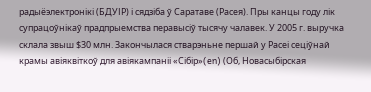радыёэлектронікі (БДУІР) і сядзіба ў Саратаве (Расея). Пры канцы году лік супрацоўнікаў прадпрыемства перавысіў тысячу чалавек. У 2005 г. выручка склала звыш $30 млн. Закончылася стварэньне першай у Расеі сеціўнай крамы авіяквіткоў для авіякампаніі «Сібір»(en) (Об, Новасыбірская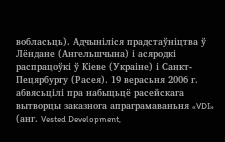вобласьць). Адчыніліся прадстаўніцтва ў Лёндане (Ангельшчына) і асяродкі распрацоўкі ў Кіеве (Украіне) і Санкт-Пецярбургу (Расея). 19 верасьня 2006 г. абвясьцілі пра набыцьцё расейскага вытворцы заказнога апраграмаваньня «VDI» (анг. Vested Development,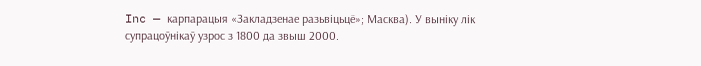Inc — карпарацыя «Закладзенае разьвіцьцё»; Масква). У выніку лік супрацоўнікаў узрос з 1800 да звыш 2000.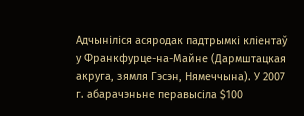Адчыніліся асяродак падтрымкі кліентаў у Франкфурце-на-Майне (Дармштацкая акруга, зямля Гэсэн, Нямеччына). У 2007 г. абарачэньне перавысіла $100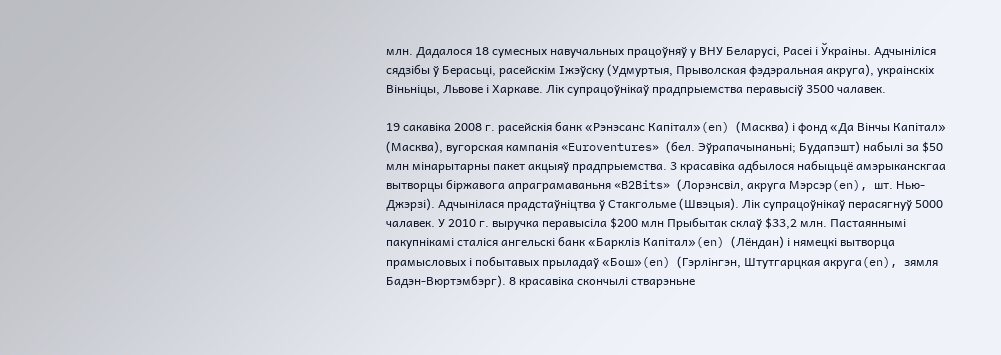млн. Дадалося 18 сумесных навучальных працоўняў у ВНУ Беларусі, Расеі і Ўкраіны. Адчыніліся сядзібы ў Берасьці, расейскім Іжэўску (Удмуртыя, Прыволская фэдэральная акруга), украінскіх Віньніцы, Львове і Харкаве. Лік супрацоўнікаў прадпрыемства перавысіў 3500 чалавек.

19 сакавіка 2008 г. расейскія банк «Рэнэсанс Капітал»(en) (Масква) і фонд «Да Вінчы Капітал» (Масква), вугорская кампанія «Euroventures» (бел. Эўрапачынаньні; Будапэшт) набылі за $50 млн мінарытарны пакет акцыяў прадпрыемства. 3 красавіка адбылося набыцьцё амэрыканскгаа вытворцы біржавога апраграмаваньня «B2Bits» (Лорэнсвіл, акруга Мэрсэр(en), шт. Нью-Джэрзі). Адчынілася прадстаўніцтва ў Стакгольме (Швэцыя). Лік супрацоўнікаў перасягнуў 5000 чалавек. У 2010 г. выручка перавысіла $200 млн Прыбытак склаў $33,2 млн. Пастаяннымі пакупнікамі сталіся ангельскі банк «Баркліз Капітал»(en) (Лёндан) і нямецкі вытворца прамысловых і побытавых прыладаў «Бош»(en) (Гэрлінгэн, Штутгарцкая акруга(en), зямля Бадэн-Вюртэмбэрг). 8 красавіка скончылі стварэньне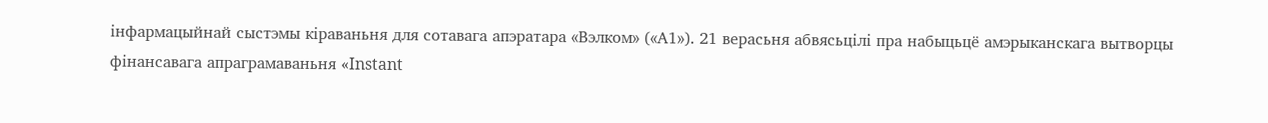інфармацыйнай сыстэмы кіраваньня для сотавага апэратара «Вэлком» («А1»). 21 верасьня абвясьцілі пра набыцьцё амэрыканскага вытворцы фінансавага апраграмаваньня «Instant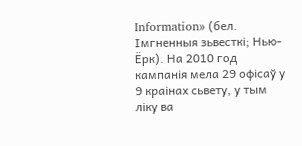Information» (бел. Імгненныя зьвесткі; Нью-Ёрк). На 2010 год кампанія мела 29 офісаў у 9 краінах сьвету, у тым ліку ва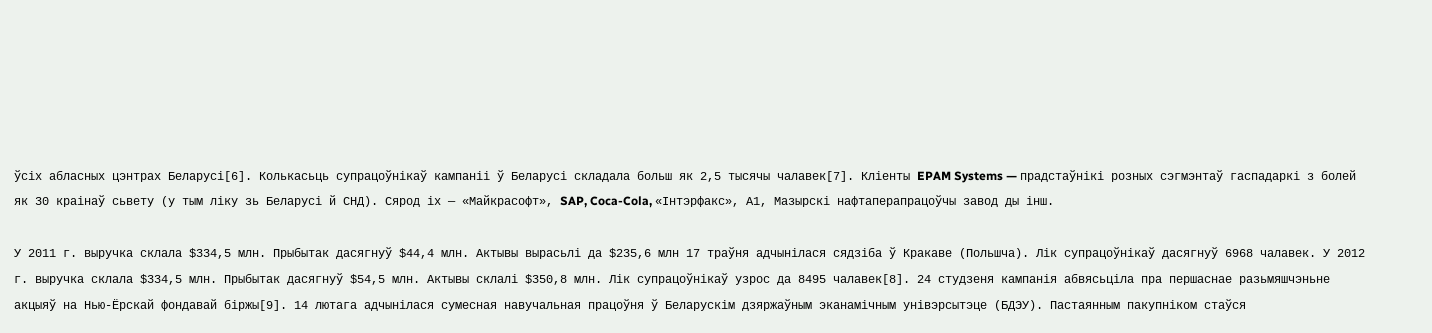ўсіх абласных цэнтрах Беларусі[6]. Колькасьць супрацоўнікаў кампаніі ў Беларусі складала больш як 2,5 тысячы чалавек[7]. Кліенты EPAM Systems — прадстаўнікі розных сэгмэнтаў гаспадаркі з болей як 30 краінаў сьвету (у тым ліку зь Беларусі й СНД). Сярод іх — «Майкрасофт», SAP, Coca-Cola, «Інтэрфакс», А1, Мазырскі нафтаперапрацоўчы завод ды інш.

У 2011 г. выручка склала $334,5 млн. Прыбытак дасягнуў $44,4 млн. Актывы вырасьлі да $235,6 млн 17 траўня адчынілася сядзіба ў Кракаве (Польшча). Лік супрацоўнікаў дасягнуў 6968 чалавек. У 2012 г. выручка склала $334,5 млн. Прыбытак дасягнуў $54,5 млн. Актывы склалі $350,8 млн. Лік супрацоўнікаў узрос да 8495 чалавек[8]. 24 студзеня кампанія абвясьціла пра першаснае разьмяшчэньне акцыяў на Нью-Ёрскай фондавай біржы[9]. 14 лютага адчынілася сумесная навучальная працоўня ў Беларускім дзяржаўным эканамічным унівэрсытэце (БДЭУ). Пастаянным пакупніком стаўся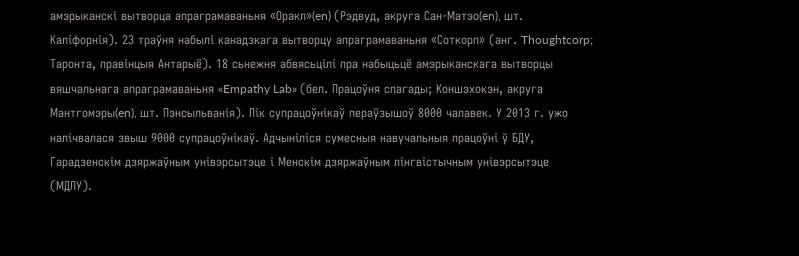амэрыканскі вытворца апраграмаваньня «Оракл»(en) (Рэдвуд, акруга Сан-Матэо(en), шт. Каліфорнія). 23 траўня набылі канадзкага вытворцу апраграмаваньня «Соткорп» (анг. Thoughtcorp; Таронта, правінцыя Антарыё). 18 сьнежня абвясьцілі пра набыцьцё амэрыканскага вытворцы вяшчальнага апраграмаваньня «Empathy Lab» (бел. Працоўня спагады; Коншэхокэн, акруга Мантгомэры(en), шт. Пэнсыльванія). Лік супрацоўнікаў пераўзышоў 8000 чалавек. У 2013 г. ужо налічвалася звыш 9000 супрацоўнікаў. Адчыніліся сумесныя навучальныя працоўні ў БДУ, Гарадзенскім дзяржаўным унівэрсытэце і Менскім дзяржаўным лінгвістычным унівэрсытэце (МДЛУ).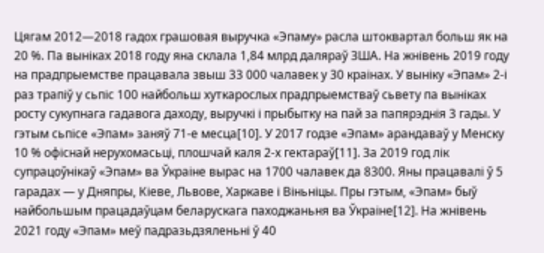Цягам 2012—2018 гадох грашовая выручка «Эпаму» расла штоквартал больш як на 20 %. Па выніках 2018 году яна склала 1,84 млрд даляраў ЗША. На жнівень 2019 году на прадпрыемстве працавала звыш 33 000 чалавек у 30 краінах. У выніку «Эпам» 2-і раз трапіў у сьпіс 100 найбольш хуткарослых прадпрыемстваў сьвету па выніках росту сукупнага гадавога даходу, выручкі і прыбытку на пай за папярэднія 3 гады. У гэтым сьпісе «Эпам» заняў 71-е месца[10]. У 2017 годзе «Эпам» арандаваў у Менску 10 % офіснай нерухомасьці, плошчай каля 2-х гектараў[11]. За 2019 год лік супрацоўнікаў «Эпам» ва Ўкраіне вырас на 1700 чалавек да 8300. Яны працавалі ў 5 гарадах — у Дняпры, Кіеве, Львове, Харкаве і Віньніцы. Пры гэтым, «Эпам» быў найбольшым працадаўцам беларускага паходжаньня ва Ўкраіне[12]. На жнівень 2021 году «Эпам» меў падразьдзяленьні ў 40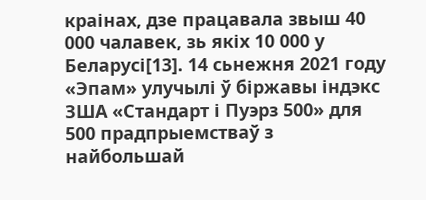краінах, дзе працавала звыш 40 000 чалавек, зь якіх 10 000 у Беларусі[13]. 14 сьнежня 2021 году «Эпам» улучылі ў біржавы індэкс ЗША «Стандарт і Пуэрз 500» для 500 прадпрыемстваў з найбольшай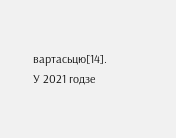вартасьцю[14]. У 2021 годзе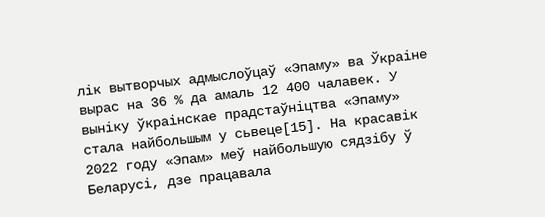лік вытворчых адмыслоўцаў «Эпаму» ва Ўкраіне вырас на 36 % да амаль 12 400 чалавек. У выніку ўкраінскае прадстаўніцтва «Эпаму» стала найбольшым у сьвеце[15]. На красавік 2022 году «Эпам» меў найбольшую сядзібу ў Беларусі, дзе працавала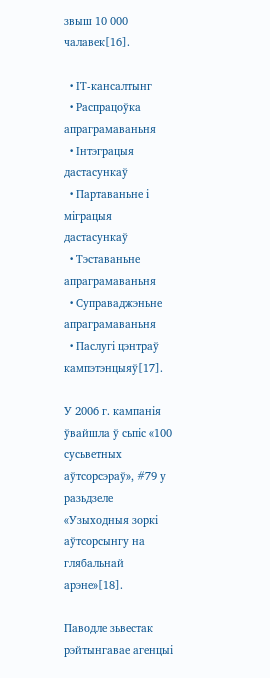звыш 10 000 чалавек[16].

  • ІТ-кансалтынг
  • Распрацоўка апраграмаваньня
  • Інтэграцыя дастасункаў
  • Партаваньне і міграцыя дастасункаў
  • Тэставаньне апраграмаваньня
  • Суправаджэньне апраграмаваньня
  • Паслугі цэнтраў кампэтэнцыяў[17].

У 2006 г. кампанія ўвайшла ў сьпіс «100 сусьветных аўтсорсэраў», #79 у разьдзеле «Узыходныя зоркі аўтсорсынгу на глябальнай арэне»[18].

Паводле зьвестак рэйтынгавае агенцыі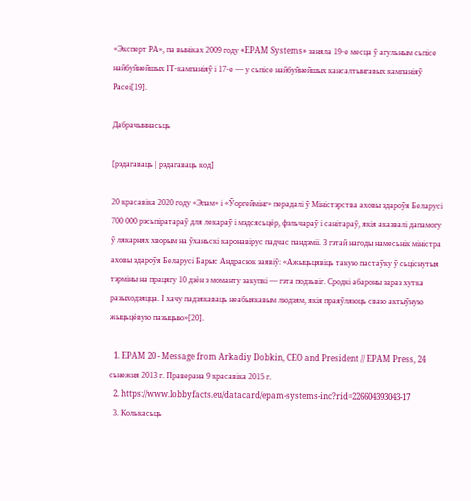«Эксперт РА», па выніках 2009 году «EPAM Systems» заняла 19-е месца ў агульным сьпісе найбуйнейшых ІТ-кампаніяў і 17-е — у сьпісе найбуйнейшых кансалтынгавых кампаніяў Расеі[19].

Дабрачыннасьць

[рэдагаваць | рэдагаваць код]

20 красавіка 2020 году «Эпам» і «Ўоргеймінг» перадалі ў Міністэрства аховы здароўя Беларусі 700 000 рэсьпіратараў для лекараў і мэдсясьцёр, фэльчараў і санітараў, якія аказвалі дапамогу ў лякарнях хворым на ўханьскі каронавірус падчас пандэміі. З гэтай нагоды намесьнік міністра аховы здароўя Беларусі Барыс Андрасюк заявіў: «Ажыцьцявіць такую пастаўку ў сьціснутыя тэрміны на працягу 10 дзён з моманту закупкi — гэта подзьвіг. Сродкі абароны зараз хутка разыходзяцца. І хачу падзякаваць неабыякавым людзям, якія праяўляюць сваю актыўную жыцьцёвую пазыцыю»[20].

  1. EPAM 20 - Message from Arkadiy Dobkin, CEO and President // EPAM Press, 24 сьнежня 2013 г. Праверана 9 красавіка 2015 г.
  2. https://www.lobbyfacts.eu/datacard/epam-systems-inc?rid=226604393043-17
  3. Колькасьць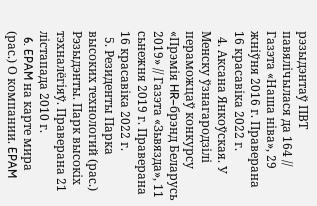рэзыдэнтаў ПВТ павялічылася да 164 // Газэта «Наша ніва», 29 жніўня 2016 г. Праверана 16 красавіка 2022 г.
  4. Аксана Янкоўская. У Менску ўзнагародзілі пераможцаў конкурсу «Прэмія HR–брэнд Беларусь 2019» // Газэта «Зьвязда», 11 сьнежня 2019 г. Праверана 16 красавіка 2022 г.
  5. Резиденты Парка высоких технологий (рас.) Рэзыдэнты. Парк высокіх тэхналёгіяў. Праверана 21 лістапада 2010 г.
  6. EPAM на карте мира (рас.) О компании. EPAM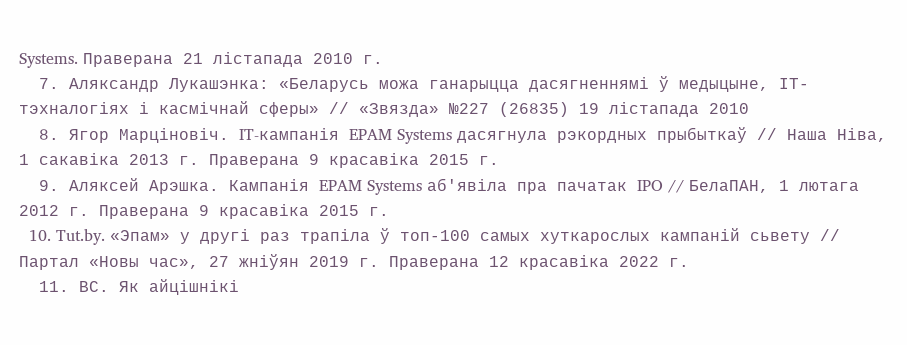Systems. Праверана 21 лістапада 2010 г.
  7. Аляксандр Лукашэнка: «Беларусь можа ганарыцца дасягненнямі ў медыцыне, ІТ-тэхналогіях і касмічнай сферы» // «Звязда» №227 (26835) 19 лістапада 2010
  8. Ягор Марціновіч. IT-кампанія EPAM Systems дасягнула рэкордных прыбыткаў // Наша Ніва, 1 сакавіка 2013 г. Праверана 9 красавіка 2015 г.
  9. Аляксей Арэшка. Кампанія EPAM Systems аб'явіла пра пачатак IPO // БелаПАН, 1 лютага 2012 г. Праверана 9 красавіка 2015 г.
  10. Tut.by. «Эпам» у другі раз трапіла ў топ-100 самых хуткарослых кампаній сьвету // Партал «Новы час», 27 жніўян 2019 г. Праверана 12 красавіка 2022 г.
  11. ВС. Як айцішнікі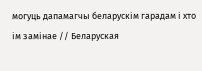могуць дапамагчы беларускім гарадам і хто ім замінае // Беларуская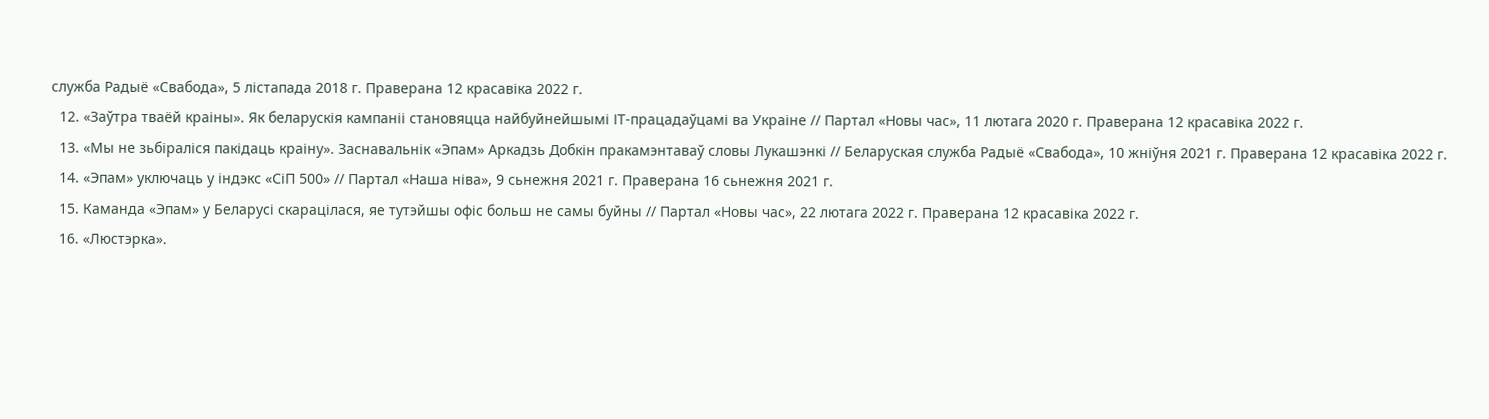служба Радыё «Свабода», 5 лістапада 2018 г. Праверана 12 красавіка 2022 г.
  12. «Заўтра тваёй краіны». Як беларускія кампаніі становяцца найбуйнейшымі ІТ-працадаўцамі ва Украіне // Партал «Новы час», 11 лютага 2020 г. Праверана 12 красавіка 2022 г.
  13. «Мы не зьбіраліся пакідаць краіну». Заснавальнік «Эпам» Аркадзь Добкін пракамэнтаваў словы Лукашэнкі // Беларуская служба Радыё «Свабода», 10 жніўня 2021 г. Праверана 12 красавіка 2022 г.
  14. «Эпам» уключаць у індэкс «СіП 500» // Партал «Наша ніва», 9 сьнежня 2021 г. Праверана 16 сьнежня 2021 г.
  15. Каманда «Эпам» у Беларусі скарацілася, яе тутэйшы офіс больш не самы буйны // Партал «Новы час», 22 лютага 2022 г. Праверана 12 красавіка 2022 г.
  16. «Люстэрка».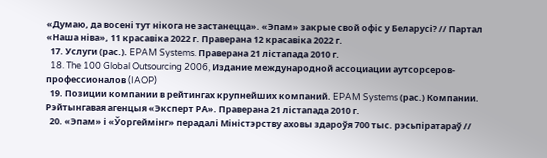«Думаю, да восені тут нікога не застанецца». «Эпам» закрые свой офіс у Беларусі? // Партал «Наша ніва», 11 красавіка 2022 г. Праверана 12 красавіка 2022 г.
  17. Услуги (рас.). EPAM Systems. Праверана 21 лістапада 2010 г.
  18. The 100 Global Outsourcing 2006, Издание международной ассоциации аутсорсеров-профессионалов (IAOP)
  19. Позиции компании в рейтингах крупнейших компаний. EPAM Systems (рас.) Компании. Рэйтынгавая агенцыя «Эксперт РА». Праверана 21 лістапада 2010 г.
  20. «Эпам» і «Ўоргеймінг» перадалі Міністэрству аховы здароўя 700 тыс. рэсьпіратараў //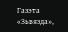Газэта «Зьвязда»,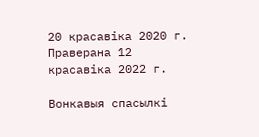20 красавіка 2020 г. Праверана 12 красавіка 2022 г.

Вонкавыя спасылкі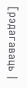[рэдагаваць |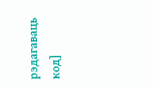рэдагаваць код]